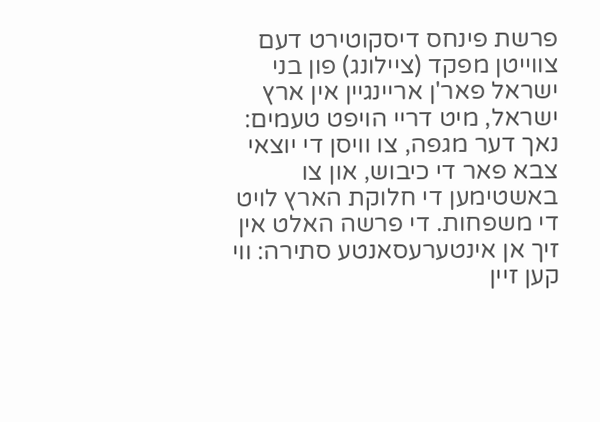פרשת פינחס דיסקוטירט דעם צווייטן מפקד (ציילונג) פון בני ישראל פאר'ן אריינגיין אין ארץ ישראל, מיט דריי הויפט טעמים: נאך דער מגפה, צו וויסן די יוצאי צבא פאר די כיבוש, און צו באשטימען די חלוקת הארץ לויט די משפחות. די פרשה האלט אין זיך אן אינטערעסאנטע סתירה: ווי קען זיין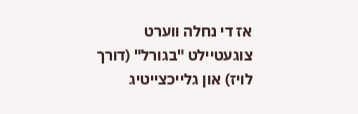אז די נחלה ווערט צוגעטיילט "בגורל" (דורך לויז) און גלייכצייטיג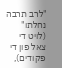"לרב תרבה נחלתו" (לויט די צאל פון די פקודים),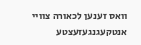וואס זענען לכאורה צוויי אנטקעגנגעזעצטע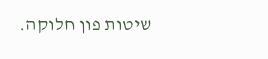שיטות פון חלוקה.